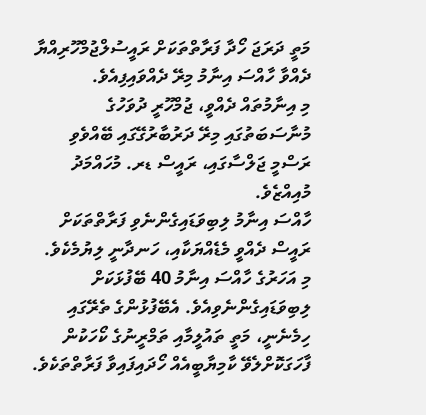މަތީ ދަރަޖަ ހޯދާ ފަރާތްތަކަށް ރައީސުލްޖުމްހޫރިއްޔާ ދެއްވާ ހާއްސަ އިނާމު މިރޭ ދެއްވައިފިއެވެ.
މި އިނާމުތައް ދެއްވީ، ޖުމްހޫރީ ދުވަހުގެ މުނާސަބަތުގައި މިރޭ ދަރުބާރުގޭގައި ބޭއްވެވި ރަސްމީ ޖަލްސާގައި، ރައީސް ޑރ. މުހައްމަދު މުއިއްޒެވެ.
ހާއްސަ އިނާމު ލިބިވަޑައިގެންނެވި ފަރާތްތަކަށް ރައީސް ދެއްވީ މެޑެއްޔަކާއި، ހަނދާނީ ލިޔުމެކެވެ.
މި އަހަރުގެ ހާއްސަ އިނާމު 40 ބޭފުޅަކަށް ލިބިވަޑައިގެންނެވިއެވެ. އެބޭފުޅުންގެ ތެރޭގައި ހިމެނެނީ، މަތީ ތައުލީމާއި ތަމްރީނުގެ ކޯހަކުން ފާހަގަކޮށްލެވޭ ކާމިޔާބީއެއް ހޯދައިފައިވާ ފަރާތްތަކެވެ.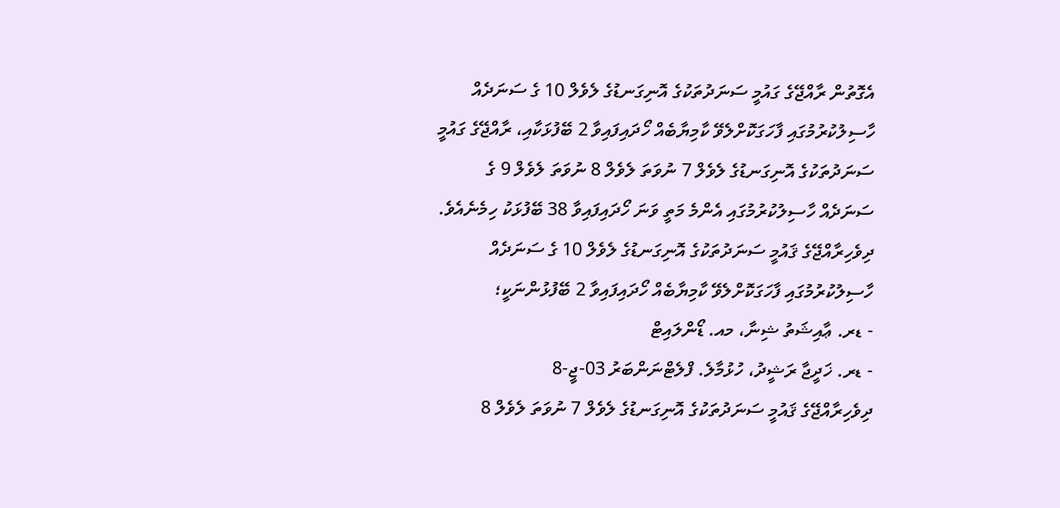އެގޮތުން ރާއްޖޭގެ ގައުމީ ސަނަދުތަކުގެ އޮނިގަނޑުގެ ލެވެލް 10 ގެ ސަނަދެއް ހާސިލުކުރުމުގައި ފާހަގަކޮށްލެވޭ ކާމިޔާބެއް ހޯދައިފައިވާ 2 ބޭފުޅަކާއި، ރާއްޖޭގެ ގައުމީ ސަނަދުތަކުގެ އޮނިގަނޑުގެ ލެވެލް 7 ނުވަތަ ލެވެލް 8 ނުވަތަ ލެވެލް 9 ގެ ސަނަދެއް ހާސިލުކުރުމުގައި އެންމެ މަތީ ވަނަ ހޯދައިފައިވާ 38 ބޭފުޅަކު ހިމެނެއެވެ.
ދިވެހިރާއްޖޭގެ ޤައުމީ ސަނަދުތަކުގެ އޮނިގަނޑުގެ ލެވެލް 10 ގެ ސަނަދެއް ހާސިލުކުރުމުގައި ފާހަގަކޮށްލެވޭ ކާމިޔާބެއް ހޯދައިފައިވާ 2 ބޭފުޅުންނަކީ؛
- ޑރ. ޢާއިޝަތު ޝިނާ، މއ. ޑޯންލައިޓް
- ޑރ. ޚަދީޖާ ރަޝީދު، ހުޅުމާލެ. ފްލެޓްނަންބަރު 03-ޖީ-8
ދިވެހިރާއްޖޭގެ ޤައުމީ ސަނަދުތަކުގެ އޮނިގަނޑުގެ ލެވެލް 7 ނުވަތަ ލެވެލް 8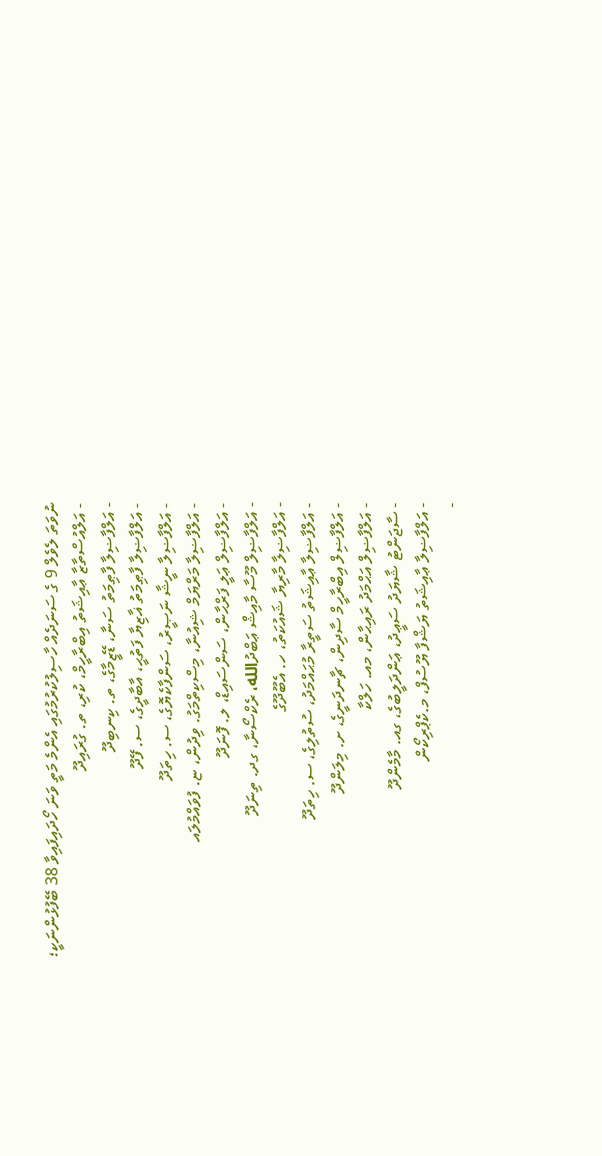ނުވަތަ ލެވެލް 9 ގެ ސަނަދެއް ހާސިލުކުރުމުގައި އެންމެ މަތީ ވަނަ ހޯދައިފައިވާ 38 ބޭފުޅުންނަކީ؛
- އަލްއުސްތާޒާ ޢާއިޝަތު އިބްރާހީމް، ކުރި، ތ. ގުރައިދޫ
- އަލްފާޟިލާ ފާޠިމަތު ސަނާ، ޑޭޒީމާގެ، ތ. ކިނބިދޫ
- އަލްފާޟިލާ ފާޠިމަތު ޣާޒިޔާ ފަތުޙީ، އާބާދީގެ، ސ. ފޭދޫ
- އަލްފާޟިލާ ނީޝާ ނަޞީރު، ސަންފާކެޔޮގެ، ސ. ހިތަދޫ
- އަލްފާޟިލާ މަރްޔަމް ޝިއުނާ، މިސްކިތްމަގު. ވިދުން، ޏ. ފުވައްމުލައ
- އަލްފާޟިލް ޢަލީ ފަރްޙާން، ސަންސައިޑް، ލ. ފޮނަދޫ
- އަލްފާޟިލް މޫސާ މާއިޝް ޢަބްދުالله، ރެކްސޯނާ، ގދ. ތިނަދޫ
- އަލްފާޟިލާ މާރިޔާ ޝައުކަތު، ހ. އެބޫދޫގެ
- އަލްފާޟިލާ ޢާއިޝަތު ސަތީރާ މުޙައްމަދު، ސުތުލިގެ، ސ. ހިތަދޫ
- އަލްފާޟިލް އިބްރާހީމް ސާދިން، ޗާނދަނީގެ، ށ. މިލަންދޫ
- އަލްފާޟިލް އަޙްމަދު ރައިޙާން، މއ. ހަލްކާ
- ސާޖަންޓު ޝާޔަދު ސަޢީދު، ޢަންދަލީބުގެ، ގއ. މާމެންދޫ
- އަލްފާޟިލާ ޢާއިޝަތު ޔަޝްފާ ޔޫސުފް، މ.ކެޕްރިކޯން
-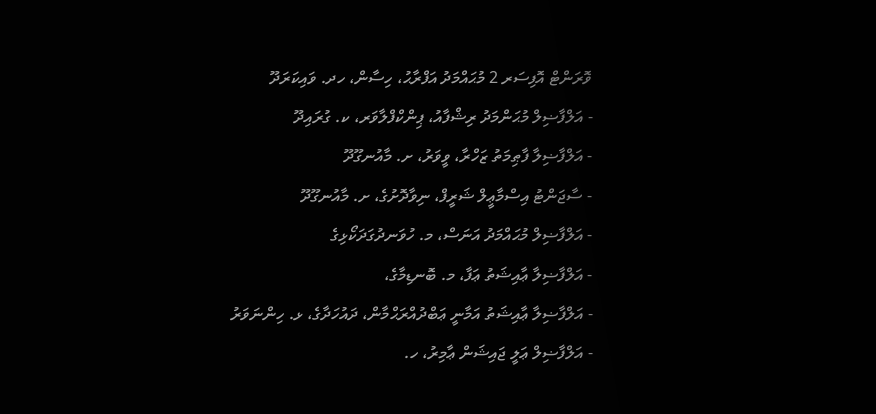ވޮރަންޓް އޮފިސަރ 2 މުޙައްމަދު އަފްރާޙު، ހިސާން، ހދ. ވައިކަރަދޫ
- އަލްފާޟިލް މުޙަންމަދު ރިޝްފާއު، ޕިންކްފްލާވަރ، ކ. ގުރައިދޫ
- އަލްފާޟިލާ ފާޠިމަތު ޒަހްރާ، ވީވަރު، ށ. މާއުނގޫދޫ
- ސާޖަންޓު އިސްމާޢީލް ޝަރީފް، ނިވާދޮށުގެ، ށ. މާއުނގޫދޫ
- އަލްފާޟިލް މުޙައްމަދު އަނަސް، މ. ހުވަނދުގަދަކޯޅިގެ
- އަލްފާޟިލާ ޢާއިޝަތު ޢަފާ، މ. ބޮނޑިމާގެ،
- އަލްފާޟިލާ ޢާއިޝަތު އަމާނީ ޢަބްދުއްރަޙްމާން، ދައުހަދާގެ، ޅ. ހިންނަވަރު
- އަލްފާޟިލް ޢަލީ ޖައިޝަން ޢާމިރު، ހ.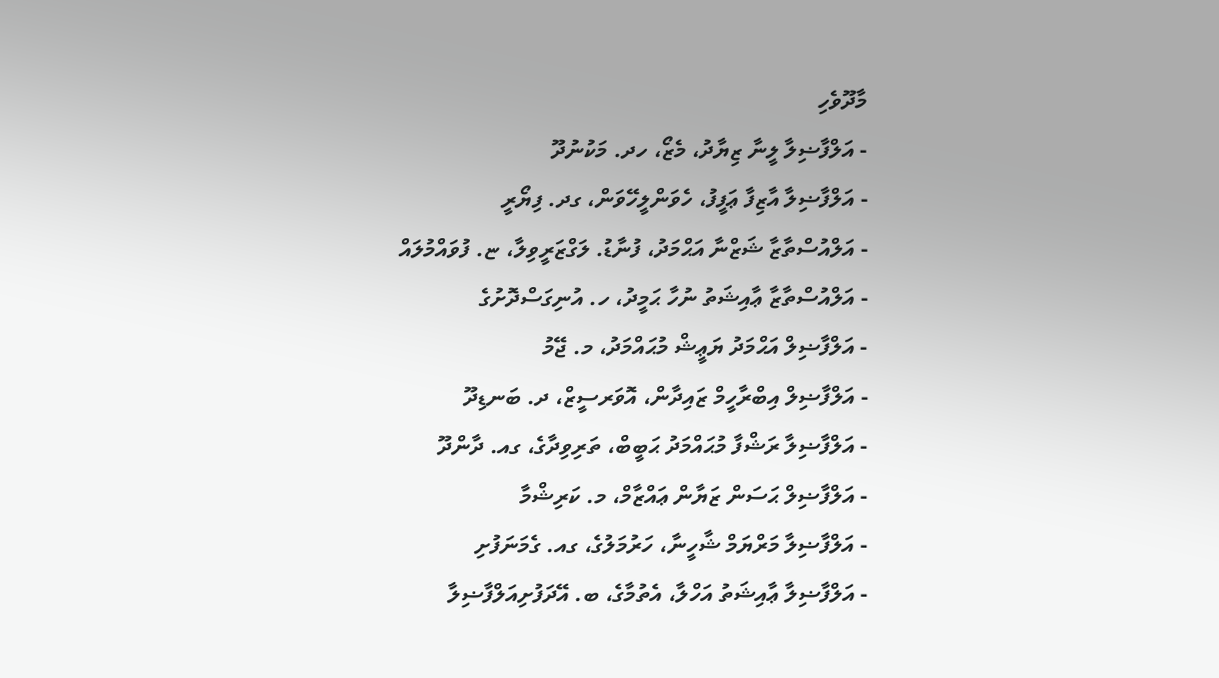މާދޫވެހި
- އަލްފާޟިލާ ލީނާ ޒިޔާދު، މެޒޯ، ހދ. މަކުނުދޫ
- އަލްފާޟިލާ އާޒިފާ ޢަފީފު، ހެވަންލީހޭވަން، ގދ. ފިޔޯރީ
- އަލްއުސްތާޒާ ޝަޒްނާ އަޙްމަދު، ފުނާޑު. ލަގްޒަރީވިލާ، ޏ. ފުވައްމުލައް
- އަލްއުސްތާޒާ ޢާއިޝަތު ނުހާ ޙަމީދު، ހ. އުނިގަސްދޮށުގެ
- އަލްފާޟިލް އަޙްމަދު ޔަޢީޝް މުޙައްމަދު، މ. ޖޭމު
- އަލްފާޟިލް އިބްރާހީމް ޒައިދާން، އޮވަރސީޒް، ދ. ބަނޑިދޫ
- އަލްފާޟިލާ ރަޝްފާ މުޙައްމަދު ޙަބީބް، ތަރިވިދާގެ، ގއ. ދާންދޫ
- އަލްފާޟިލް ޙަސަން ޒަޔާން ޢައްޒާމް، މ. ކަރިޝްމާ
- އަލްފާޟިލާ މަރްޔަމް ޝާހީނާ، ހަރުމަލުގެ، ގއ. ގެމަނަފުށި
- އަލްފާޟިލާ ޢާއިޝަތު އަހްލާ، އެތުމާގެ، ބ. އޭދަފުށިއަލްފާޟިލާ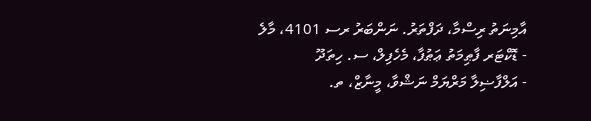އާމިނަތު ރިސްމާ، ދަފްތަރު. ނަންބަރު ރސ 4101، މާލެ
- ޑޮކްޓަރ ފާޠިމަތު ޢަޠުފާ، މެހެފިލް، ސ. ހިތަދޫ
- އަލްފާޟިލާ މަރްޔަމް ނަޝްވާ، މީނާޒް، ތ.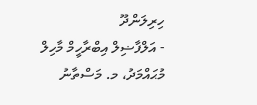ހިރިލަންދޫ
- އަލްފާޟިލް އިބްރާހީމް މާހިލް މުޙައްމަދު، މ. މަސްތާނު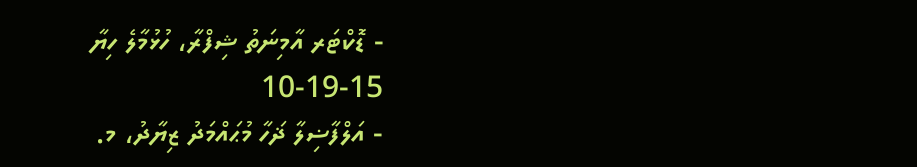- ޑޮކްޓަރ އާމިނަތު ޝިފްރާ، ހުޅުމާލެ ހިޔާ 15-19-10
- އަލްފާޟިލާ ޛަހާ މުޙައްމަދު ޒިޔާދު، މ.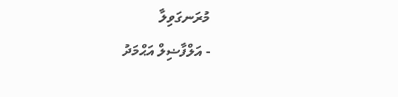މުރަނގަވިލާ
- އަލްފާޟިލް އަޙްމަދު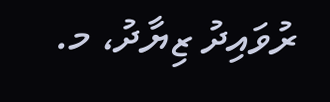ރުވައިދު ޒިޔާދު، މ.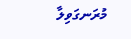މުރަނގަވިލާ